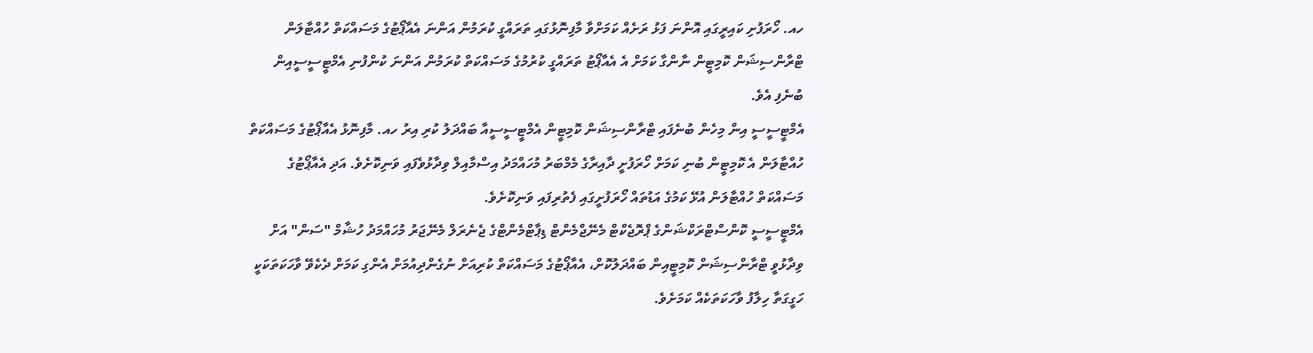ހއ. ހޯރަފުށި ކައިރީގައި އޮންނަ ފަޅު ރަށެއް ކަމަށްވާ މާފިނޮޅުގައި ތަރައްގީ ކުރަމުން އަންނަ އެއާޕޯޓުގެ މަސައްކަތް ހުއްޓާލަން ޓްރާންސިޝަން ކޮމިޓީން ނާންގާ ކަމަށް އެ އެއާޕޯޓު ތަރައްގީ ކުރުމުގެ މަސައްކަތް ކުރަމުން އަންނަ ކުންފުނި އެމްޓީސީސީއިން ބުނެފި އެވެ.
އެމްޓީސީސީ އިން މިހެން ބުނެފައި ޓްރާންސިޝަން ކޮމިޓީން އެމްޓީސީސީއާ ބައްދަލު ކުރި އިރު ހއ. މާފިނޮޅު އެއާޕޯޓުގެ މަސައްކަތް ހުއްޓާލަން އެ ކޮމިޓީން ބުނި ކަމަށް ހޯރަފުށީ ދާއިރާގެ މެމްބަރު މުހައްމަދު އިސްމާއިލް ވިދާޅުވެފައި ވަނިކޮށެވެ. އަދި އެއާޕޯޓުގެ މަސައްކަތް ހުއްޓާލަން އުޅޭ ކަމުގެ އަޑުތައް ހޯރަފުށީގައި ފެތުރިފައި ވަނިކޮށެވެ.
އެމްޓީސީސީ ކޮންސްޓްރަކްޝަންގެ ޕްރޮޖެކްޓް މެނޭޖްމެންޓް ޑިޕާޓްމެންޓްގެ ޖެނެރަލް މެނޭޖަރު މުހައްމަދު ހުޝާމް "ސަން" އަށް ވިދާޅުވީ ޓްރާންސިޝަން ކޮމިޓީއިން ބައްދަލުކޮށް، އެއާޕޯޓުގެ މަސައްކަތް ކުރިއަށް ނުގެންދިއުމަށް އެންގި ކަމަށް ދެކެވޭ ވާހަކަތަކަކީ ހަގީގަތާ ހިލާފު ވާހަކަތަކެއް ކަމަށެވެ.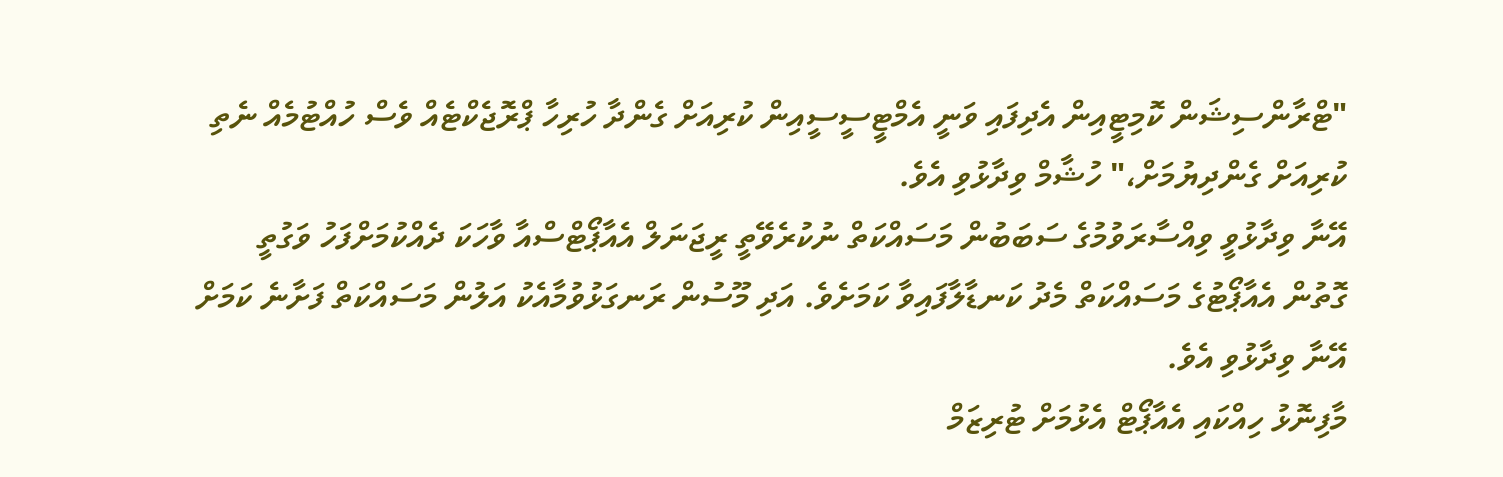"ޓްރާންސިޝަން ކޮމިޓީއިން އެދިފައި ވަނީ އެމްޓީސީސީއިން ކުރިއަށް ގެންދާ ހުރިހާ ޕްރޮޖެކްޓެއް ވެސް ހުއްޓުމެއް ނެތި ކުރިއަށް ގެންދިޔުމަށް،" ހުޝާމް ވިދާޅުވި އެވެ.
އޭނާ ވިދާޅުވީ ވިއްސާރަވުމުގެ ސަބަބުން މަސައްކަތް ނުކުރެވޭތީ ރީޖަނަލް އެއާޕޯޓްސްއާ ވާހަކަ ދެއްކުމަށްފަހު ވަގުތީ ގޮތުން އެއާޕޯޓުގެ މަސައްކަތް މެދު ކަނޑާލާފައިވާ ކަމަށެވެ. އަދި މޫސުން ރަނގަޅުވުމާއެކު އަލުން މަސައްކަތް ފަށާނެ ކަމަށް އޭނާ ވިދާޅުވި އެވެ.
މާފިނޮޅު ހިއްކައި އެއާޕޯޓް އެޅުމަށް ޓުރިޒަމް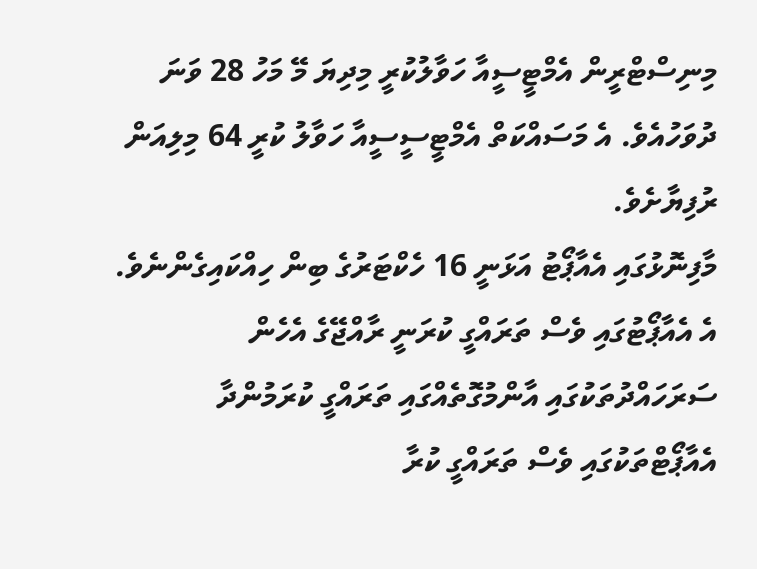މިނިސްޓްރީން އެމްޓީސީއާ ހަވާލުކުރީ މިދިޔަ މޭ މަހު 28 ވަނަ ދުވަހުއެވެ. އެ މަސައްކަތް އެމްޓީސީސީއާ ހަވާލު ކުރީ 64 މިލިއަން ރުފިޔާށެވެ.
މާފިނޮޅުގައި އެއާޕޯޓު އަޅަނީ 16 ހެކްޓަރުގެ ބިން ހިއްކައިގެންނެވެ. އެ އެއާޕޯޓުގައި ވެސް ތަރައްގީ ކުރަނީ ރާއްޖޭގެ އެހެން ސަރަހައްދުތަކުގައި އާންމުގޮތެއްގައި ތަރައްގީ ކުރަމުންދާ އެއާޕޯޓްތަކުގައި ވެސް ތަރައްގީ ކުރާ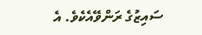ސައިޒުގެ ރަންވޭއެކެވެ. އެ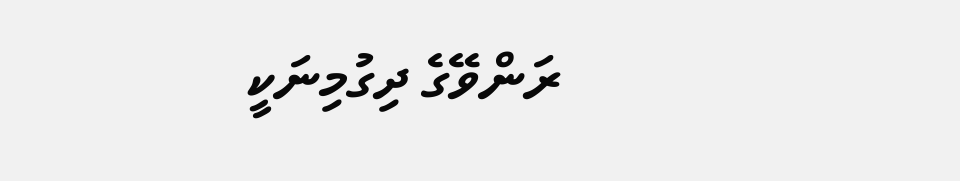ރަންވޭގެ ދިގުމިނަކީ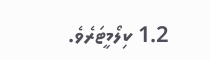1.2 ކިލޯމީޓަރެވެ.